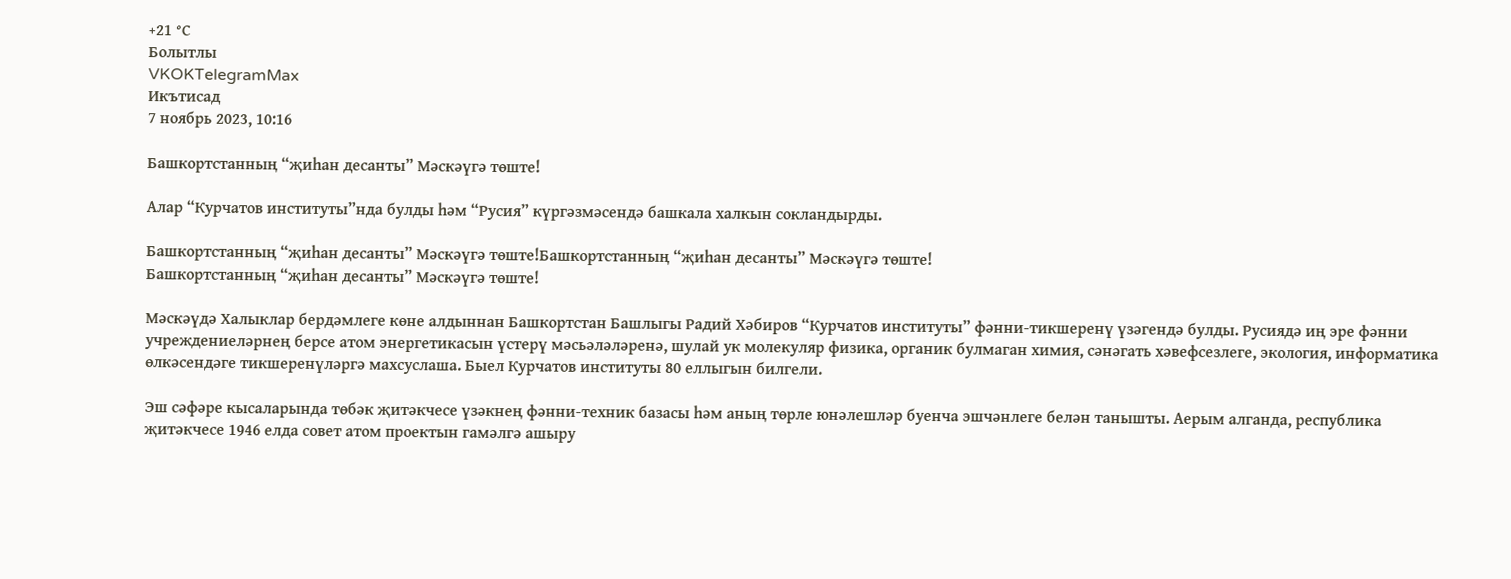+21 °С
Болытлы
VKOKTelegramMax
Икътисад
7 ноябрь 2023, 10:16

Башкортстанның “җиһан десанты” Мәскәүгә төште!

Алар “Курчатов институты”нда булды һәм “Русия” күргәзмәсендә башкала халкын сокландырды.

Башкортстанның “җиһан десанты” Мәскәүгә төште!Башкортстанның “җиһан десанты” Мәскәүгә төште!
Башкортстанның “җиһан десанты” Мәскәүгә төште!

Мәскәүдә Халыклар бердәмлеге көне алдыннан Башкортстан Башлыгы Радий Хәбиров “Курчатов институты” фәнни-тикшеренү үзәгендә булды. Русиядә иң эре фәнни учреждениеләрнең берсе атом энергетикасын үстерү мәсьәләләренә, шулай ук молекуляр физика, органик булмаган химия, сәнәгать хәвефсезлеге, экология, информатика өлкәсендәге тикшеренүләргә махсуслаша. Быел Курчатов институты 80 еллыгын билгели.

Эш сәфәре кысаларында төбәк җитәкчесе үзәкнең фәнни-техник базасы һәм аның төрле юнәлешләр буенча эшчәнлеге белән танышты. Аерым алганда, республика җитәкчесе 1946 елда совет атом проектын гамәлгә ашыру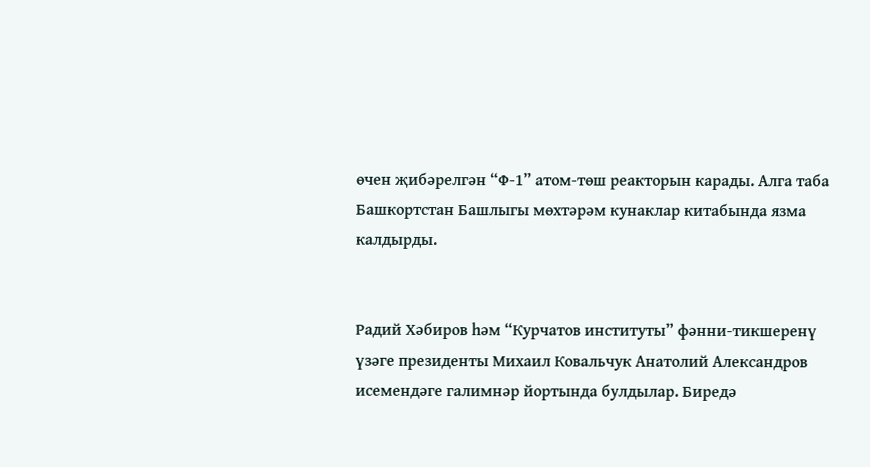өчен җибәрелгән “Ф-1” атом-төш реакторын карады. Алга таба Башкортстан Башлыгы мөхтәрәм кунаклар китабында язма калдырды.


Радий Хәбиров һәм “Курчатов институты” фәнни-тикшеренү үзәге президенты Михаил Ковальчук Анатолий Александров исемендәге галимнәр йортында булдылар. Биредә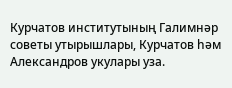Курчатов институтының Галимнәр советы утырышлары, Курчатов һәм Александров укулары уза.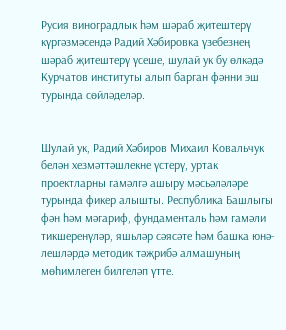Русия виноградлык һәм шәраб җитештерү күргәзмәсендә Радий Хәбировка үзебезнең шәраб җитештерү үсеше, шулай ук бу өлкәдә Курчатов институты алып барган фәнни эш турында сөйләделәр.


Шулай ук, Радий Хәбиров Михаил Ковальчук белән хезмәттәшлекне үстерү, уртак проектларны гамәлгә ашыру мәсьәләләре турында фикер алышты. Республика Башлыгы фән һәм мәгариф, фундаменталь һәм гамәли тикшеренүләр, яшьләр сәясәте һәм башка юнә-лешләрдә методик тәҗрибә алмашуның мөһимлеген билгеләп үтте.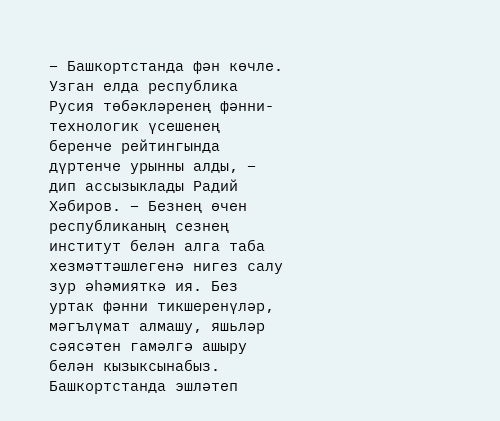– Башкортстанда фән көчле. Узган елда республика Русия төбәкләренең фәнни-технологик үсешенең беренче рейтингында дүртенче урынны алды, – дип ассызыклады Радий Хәбиров. – Безнең өчен республиканың сезнең институт белән алга таба хезмәттәшлегенә нигез салу зур әһәмияткә ия. Без уртак фәнни тикшеренүләр, мәгълүмат алмашу, яшьләр сәясәтен гамәлгә ашыру белән кызыксынабыз. Башкортстанда эшләтеп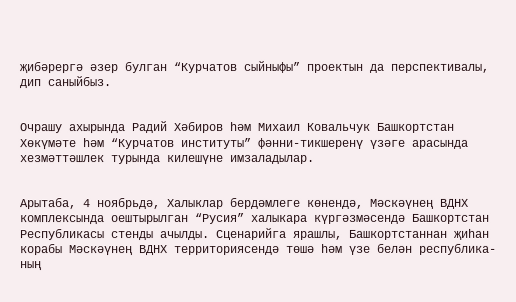җибәрергә әзер булган “Курчатов сыйныфы” проектын да перспективалы, дип саныйбыз.


Очрашу ахырында Радий Хәбиров һәм Михаил Ковальчук Башкортстан Хөкүмәте һәм “Курчатов институты” фәнни-тикшеренү үзәге арасында хезмәттәшлек турында килешүне имзаладылар.


Арытаба, 4 ноябрьдә, Халыклар бердәмлеге көнендә, Мәскәүнең ВДНХ комплексында оештырылган “Русия” халыкара күргәзмәсендә Башкортстан Республикасы стенды ачылды. Сценарийга ярашлы, Башкортстаннан җиһан корабы Мәскәүнең ВДНХ территориясендә төшә һәм үзе белән республика-ның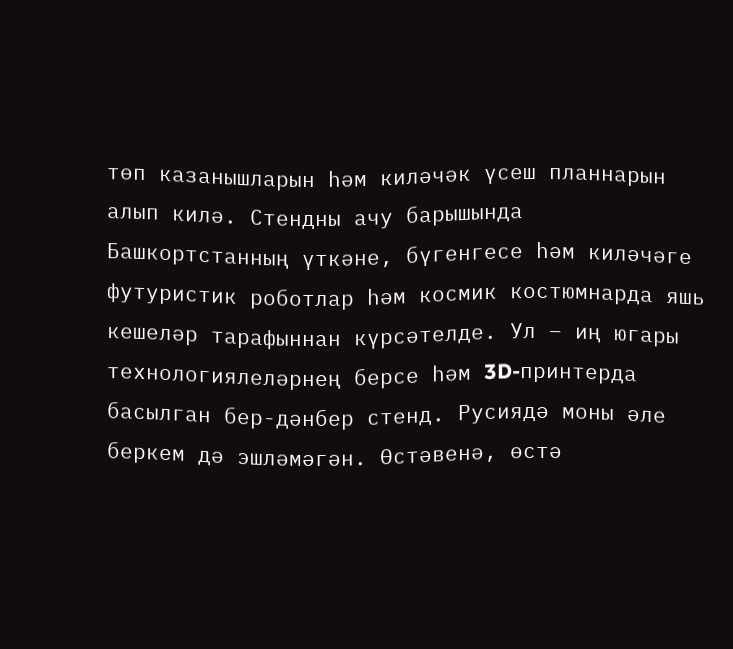төп казанышларын һәм киләчәк үсеш планнарын алып килә. Стендны ачу барышында Башкортстанның үткәне, бүгенгесе һәм киләчәге футуристик роботлар һәм космик костюмнарда яшь кешеләр тарафыннан күрсәтелде. Ул – иң югары технологиялеләрнең берсе һәм 3D-принтерда басылган бер-дәнбер стенд. Русиядә моны әле беркем дә эшләмәгән. Өстәвенә, өстә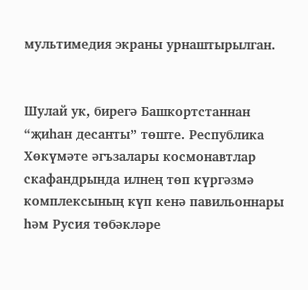мультимедия экраны урнаштырылган.


Шулай ук, бирегә Башкортстаннан “җиһан десанты” төште. Республика Хөкүмәте әгъзалары космонавтлар скафандрында илнең төп күргәзмә комплексының күп кенә павильоннары һәм Русия төбәкләре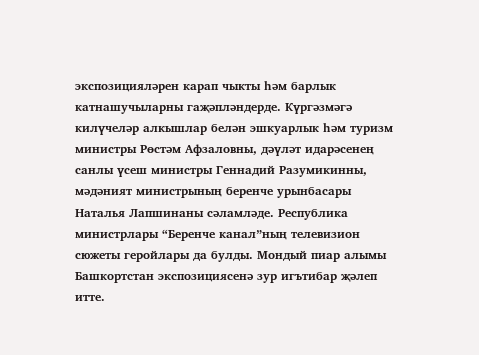экспозицияләрен карап чыкты һәм барлык катнашучыларны гаҗәпләндерде. Күргәзмәгә килүчеләр алкышлар белән эшкуарлык һәм туризм министры Рөстәм Афзаловны, дәүләт идарәсенең санлы үсеш министры Геннадий Разумикинны, мәдәният министрының беренче урынбасары Наталья Лапшинаны сәламләде. Республика министрлары “Беренче канал”ның телевизион сюжеты геройлары да булды. Мондый пиар алымы Башкортстан экспозициясенә зур игътибар җәлеп итте.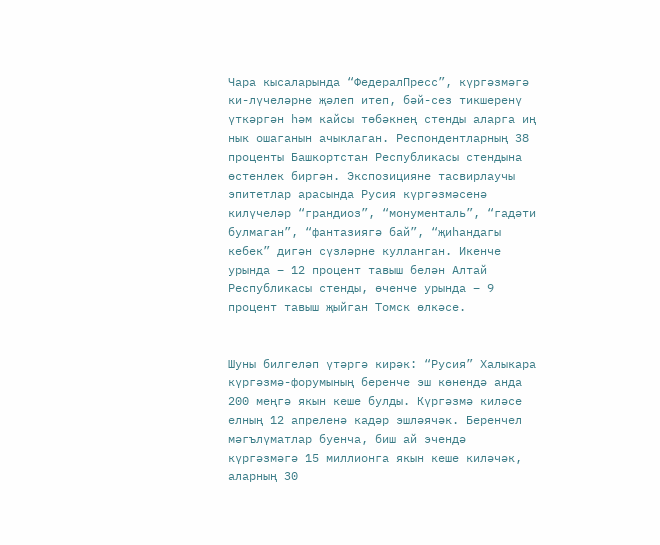Чара кысаларында “ФедералПресс”, күргәзмәгә ки-лүчеләрне җәлеп итеп, бәй-сез тикшеренү үткәргән һәм кайсы төбәкнең стенды аларга иң нык ошаганын ачыклаган. Респондентларның 38 проценты Башкортстан Республикасы стендына өстенлек биргән. Экспозицияне тасвирлаучы эпитетлар арасында Русия күргәзмәсенә килүчеләр “грандиоз”, “монументаль”, “гадәти булмаган”, “фантазиягә бай”, “җиһандагы кебек” дигән сүзләрне кулланган. Икенче урында – 12 процент тавыш белән Алтай Республикасы стенды, өченче урында – 9 процент тавыш җыйган Томск өлкәсе.


Шуны билгеләп үтәргә кирәк: “Русия” Халыкара күргәзмә-форумының беренче эш көнендә анда 200 меңгә якын кеше булды. Күргәзмә киләсе елның 12 апреленә кадәр эшләячәк. Беренчел мәгълүматлар буенча, биш ай эчендә күргәзмәгә 15 миллионга якын кеше киләчәк, аларның 30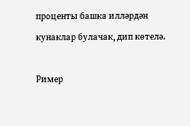проценты башка илләрдән кунаклар булачак, дип көтелә.

Ример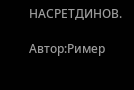НАСРЕТДИНОВ.

Автор:Ример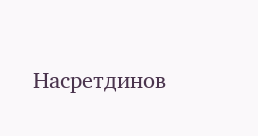Насретдинов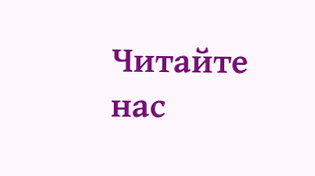Читайте нас